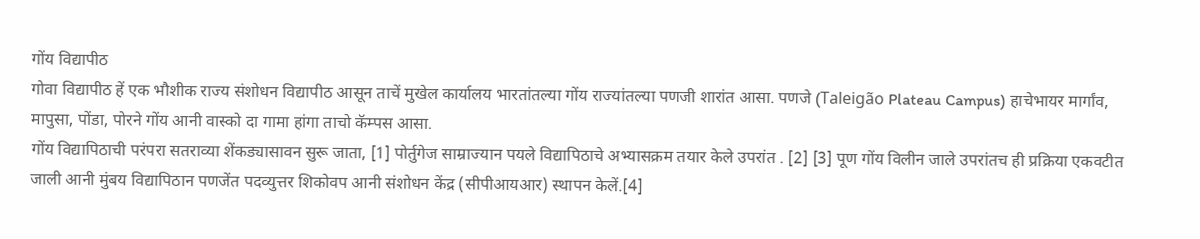गोंय विद्यापीठ
गोवा विद्यापीठ हें एक भौशीक राज्य संशोधन विद्यापीठ आसून ताचें मुखेल कार्यालय भारतांतल्या गोंय राज्यांतल्या पणजी शारांत आसा. पणजे (Taleigão Plateau Campus) हाचेभायर मार्गांव, मापुसा, पोंडा, पोरने गोंय आनी वास्को दा गामा हांगा ताचो कॅम्पस आसा.
गोंय विद्यापिठाची परंपरा सतराव्या शेंकड्यासावन सुरू जाता, [1] पोर्तुगेज साम्राज्यान पयले विद्यापिठाचे अभ्यासक्रम तयार केले उपरांत . [2] [3] पूण गोंय विलीन जाले उपरांतच ही प्रक्रिया एकवटीत जाली आनी मुंबय विद्यापिठान पणजेंत पदव्युत्तर शिकोवप आनी संशोधन केंद्र (सीपीआयआर) स्थापन केलें.[4]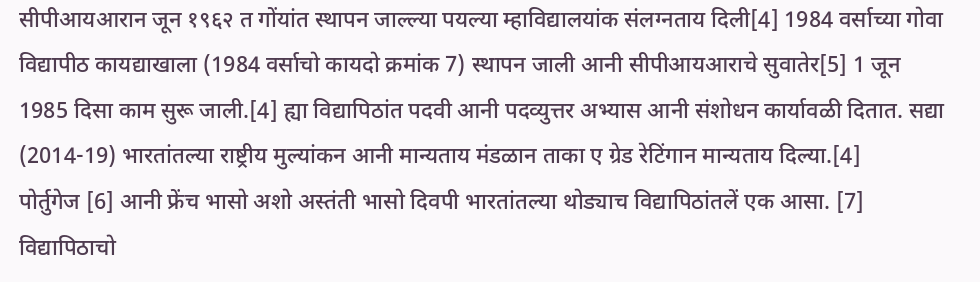सीपीआयआरान जून १९६२ त गोंयांत स्थापन जाल्ल्या पयल्या म्हाविद्यालयांक संलग्नताय दिली[4] 1984 वर्साच्या गोवा विद्यापीठ कायद्याखाला (1984 वर्साचो कायदो क्रमांक 7) स्थापन जाली आनी सीपीआयआराचे सुवातेर[5] 1 जून 1985 दिसा काम सुरू जाली.[4] ह्या विद्यापिठांत पदवी आनी पदव्युत्तर अभ्यास आनी संशोधन कार्यावळी दितात. सद्या (2014-19) भारतांतल्या राष्ट्रीय मुल्यांकन आनी मान्यताय मंडळान ताका ए ग्रेड रेटिंगान मान्यताय दिल्या.[4]
पोर्तुगेज [6] आनी फ्रेंच भासो अशो अस्तंती भासो दिवपी भारतांतल्या थोड्याच विद्यापिठांतलें एक आसा. [7] विद्यापिठाचो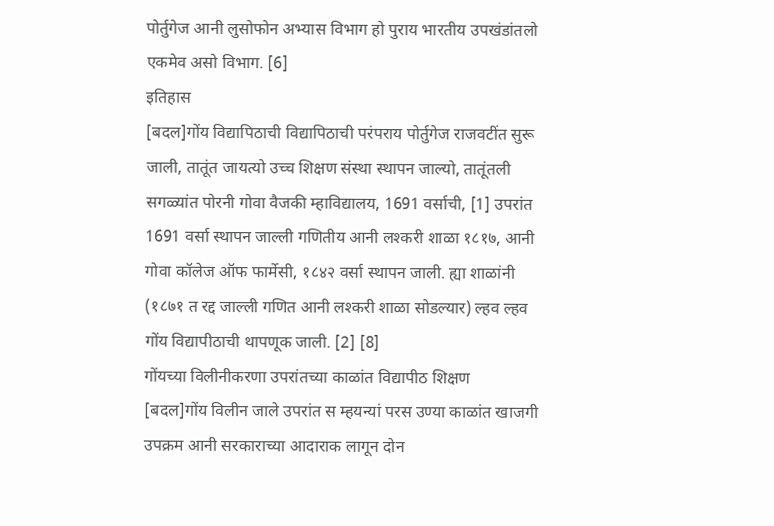पोर्तुगेज आनी लुसोफोन अभ्यास विभाग हो पुराय भारतीय उपखंडांतलो एकमेव असो विभाग. [6]
इतिहास
[बदल]गोंय विद्यापिठाची विद्यापिठाची परंपराय पोर्तुगेज राजवटींत सुरू जाली, तातूंत जायत्यो उच्च शिक्षण संस्था स्थापन जाल्यो, तातूंतली सगळ्यांत पोरनी गोवा वैजकी म्हाविद्यालय, 1691 वर्साची, [1] उपरांत 1691 वर्सा स्थापन जाल्ली गणितीय आनी लश्करी शाळा १८१७, आनी गोवा कॉलेज ऑफ फार्मेसी, १८४२ वर्सा स्थापन जाली. ह्या शाळांनी (१८७१ त रद्द जाल्ली गणित आनी लश्करी शाळा सोडल्यार) ल्हव ल्हव गोंय विद्यापीठाची थापणूक जाली. [2] [8]
गोंयच्या विलीनीकरणा उपरांतच्या काळांत विद्यापीठ शिक्षण
[बदल]गोंय विलीन जाले उपरांत स म्हयन्यां परस उण्या काळांत खाजगी उपक्रम आनी सरकाराच्या आदाराक लागून दोन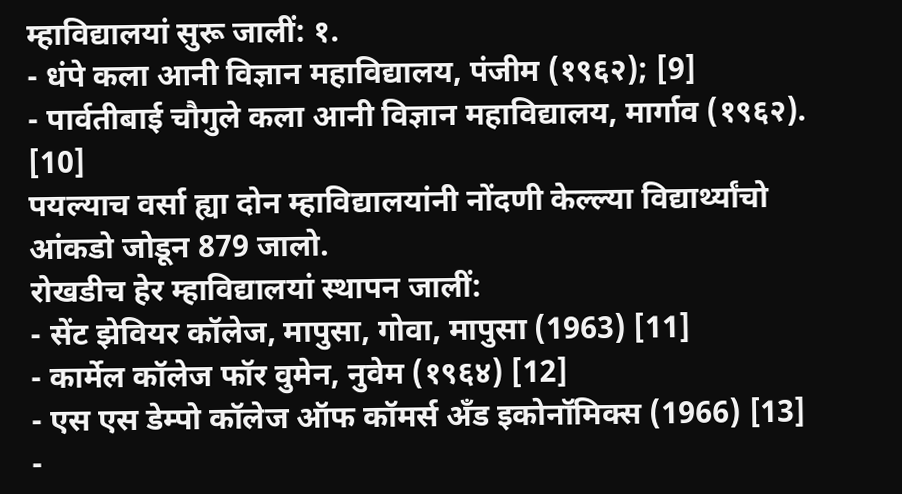म्हाविद्यालयां सुरू जालीं: १.
- धंपे कला आनी विज्ञान महाविद्यालय, पंजीम (१९६२); [9]
- पार्वतीबाई चौगुले कला आनी विज्ञान महाविद्यालय, मार्गाव (१९६२). [10]
पयल्याच वर्सा ह्या दोन म्हाविद्यालयांनी नोंदणी केल्ल्या विद्यार्थ्यांचो आंकडो जोडून 879 जालो.
रोखडीच हेर म्हाविद्यालयां स्थापन जालीं:
- सेंट झेवियर कॉलेज, मापुसा, गोवा, मापुसा (1963) [11]
- कार्मेल कॉलेज फॉर वुमेन, नुवेम (१९६४) [12]
- एस एस डेम्पो कॉलेज ऑफ कॉमर्स अँड इकोनॉमिक्स (1966) [13]
-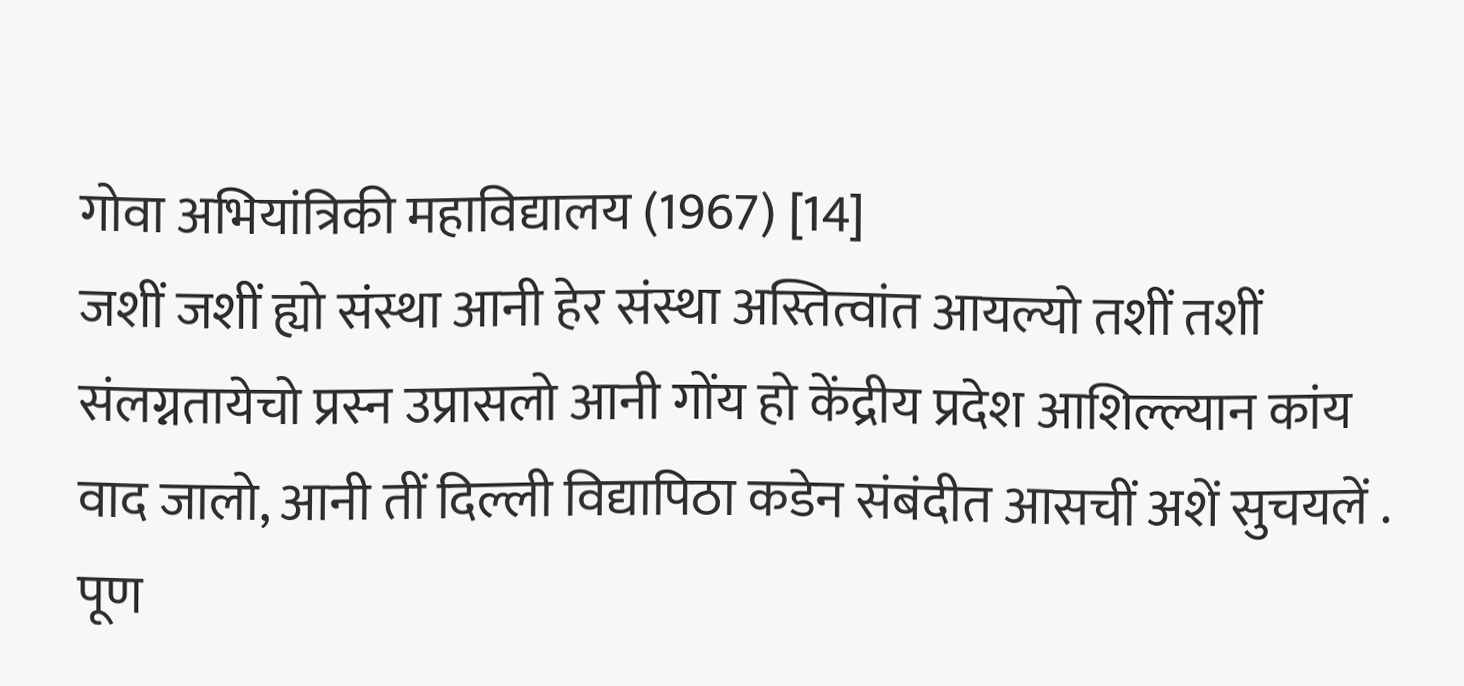गोवा अभियांत्रिकी महाविद्यालय (1967) [14]
जशीं जशीं ह्यो संस्था आनी हेर संस्था अस्तित्वांत आयल्यो तशीं तशीं संलग्नतायेचो प्रस्न उप्रासलो आनी गोंय हो केंद्रीय प्रदेश आशिल्ल्यान कांय वाद जालो, आनी तीं दिल्ली विद्यापिठा कडेन संबंदीत आसचीं अशें सुचयलें . पूण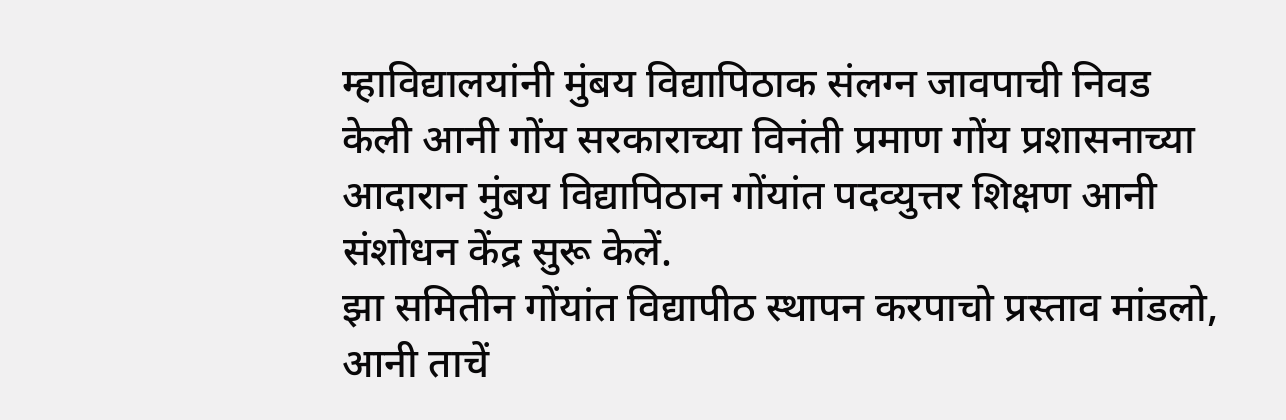म्हाविद्यालयांनी मुंबय विद्यापिठाक संलग्न जावपाची निवड केली आनी गोंय सरकाराच्या विनंती प्रमाण गोंय प्रशासनाच्या आदारान मुंबय विद्यापिठान गोंयांत पदव्युत्तर शिक्षण आनी संशोधन केंद्र सुरू केलें.
झा समितीन गोंयांत विद्यापीठ स्थापन करपाचो प्रस्ताव मांडलो, आनी ताचें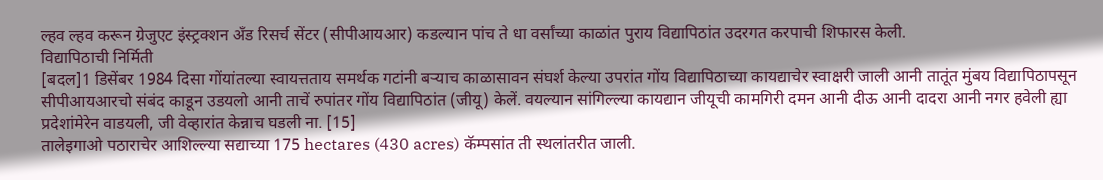ल्हव ल्हव करून ग्रेजुएट इंस्ट्रक्शन अँड रिसर्च सेंटर (सीपीआयआर) कडल्यान पांच ते धा वर्सांच्या काळांत पुराय विद्यापिठांत उदरगत करपाची शिफारस केली.
विद्यापिठाची निर्मिती
[बदल]1 डिसेंबर 1984 दिसा गोंयांतल्या स्वायत्तताय समर्थक गटांनी बऱ्याच काळासावन संघर्श केल्या उपरांत गोंय विद्यापिठाच्या कायद्याचेर स्वाक्षरी जाली आनी तातूंत मुंबय विद्यापिठापसून सीपीआयआरचो संबंद काडून उडयलो आनी ताचें रुपांतर गोंय विद्यापिठांत (जीयू) केलें. वयल्यान सांगिल्ल्या कायद्यान जीयूची कामगिरी दमन आनी दीऊ आनी दादरा आनी नगर हवेली ह्या प्रदेशांमेरेन वाडयली, जी वेव्हारांत केन्नाच घडली ना. [15]
तालेइगाओ पठाराचेर आशिल्ल्या सद्याच्या 175 hectares (430 acres) कॅम्पसांत ती स्थलांतरीत जाली.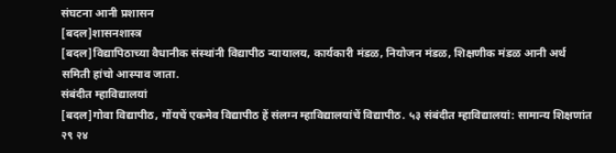संघटना आनी प्रशासन
[बदल]शासनशास्त्र
[बदल]विद्यापिठाच्या वैधानीक संस्थांनी विद्यापीठ न्यायालय, कार्यकारी मंडळ, नियोजन मंडळ, शिक्षणीक मंडळ आनी अर्थ समिती हांचो आस्पाव जाता.
संबंदीत म्हाविद्यालयां
[बदल]गोवा विद्यापीठ, गोंयचें एकमेव विद्यापीठ हें संलग्न म्हाविद्यालयांचें विद्यापीठ. ५३ संबंदीत म्हाविद्यालयां: सामान्य शिक्षणांत २९ २४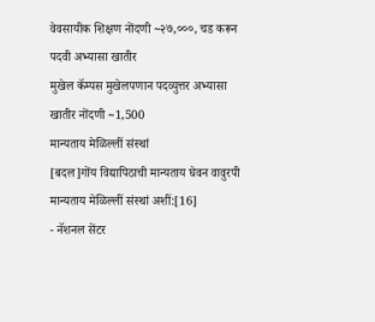वेवसायीक शिक्षण नोंदणी ~२७,०००, चड करून पदवी अभ्यासा खातीर
मुखेल कॅम्पस मुखेलपणान पदव्युत्तर अभ्यासा खातीर नोंदणी ~1,500
मान्यताय मेळिल्लीं संस्थां
[बदल]गोंय विद्यापिठाची मान्यताय घेवन वावुरपी मान्यताय मेळिल्लीं संस्थां अशीं:[16]
- नॅशनल सेंटर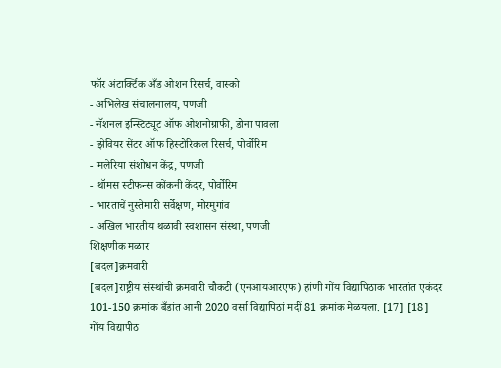फॉर अंटार्क्टिक अँड ओशन रिसर्च, वास्को
- अभिलेख संचालनालय, पणजी
- नॅशनल इन्स्टिट्यूट ऑफ ओशनोग्राफी, डोना पावला
- झेवियर सेंटर ऑफ हिस्टोरिकल रिसर्च, पोर्वोरिम
- मलेरिया संशोधन केंद्र, पणजी
- थॉमस स्टीफन्स कोंकनी केंदर, पोर्वोरिम
- भारताचें नुस्तेमारी सर्वेक्षण, मोरमुगांव
- अखिल भारतीय थळावी स्वशासन संस्था, पणजी
शिक्षणीक मळार
[बदल]क्रमवारी
[बदल]राष्ट्रीय संस्थांची क्रमवारी चौकटी (एनआयआरएफ) हांणी गोंय विद्यापिठाक भारतांत एकंदर 101-150 क्रमांक बँडांत आनी 2020 वर्सा विद्यापिठां मदीं 81 क्रमांक मेळयला. [17] [18]
गोंय विद्यापीठ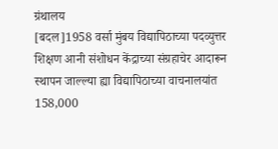ग्रंथालय
[बदल]1958 वर्सा मुंबय विद्यापिठाच्या पदव्युत्तर शिक्षण आनी संशोधन केंद्राच्या संग्रहाचेर आदारून स्थापन जाल्ल्या ह्या विद्यापिठाच्या वाचनालयांत 158,000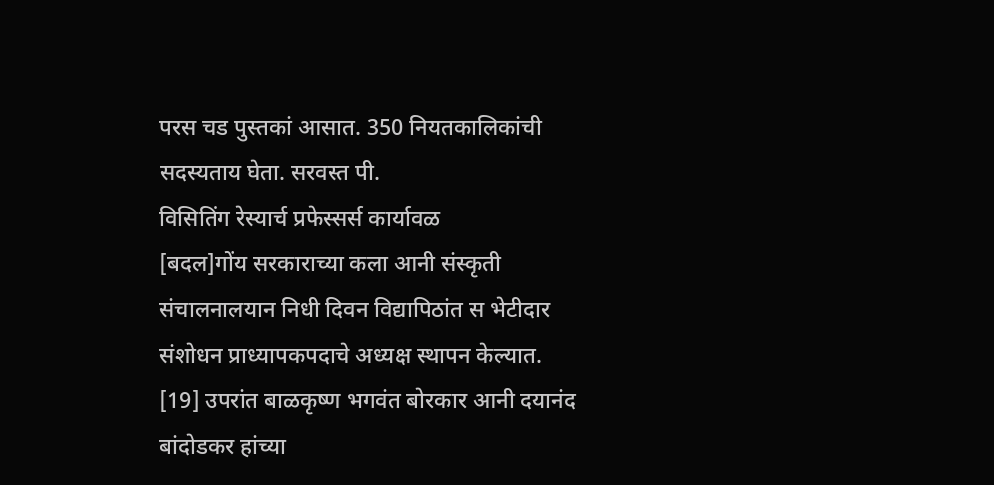परस चड पुस्तकां आसात. 350 नियतकालिकांची सदस्यताय घेता. सरवस्त पी.
विसितिंग रेस्यार्च प्रफेस्सर्स कार्यावळ
[बदल]गोंय सरकाराच्या कला आनी संस्कृती संचालनालयान निधी दिवन विद्यापिठांत स भेटीदार संशोधन प्राध्यापकपदाचे अध्यक्ष स्थापन केल्यात. [19] उपरांत बाळकृष्ण भगवंत बोरकार आनी दयानंद बांदोडकर हांच्या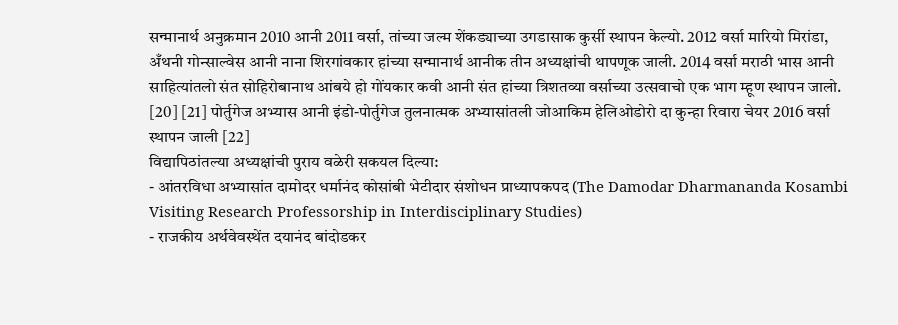सन्मानार्थ अनुक्रमान 2010 आनी 2011 वर्सा, तांच्या जल्म शेंकड्याच्या उगडासाक कुर्सी स्थापन केल्यो. 2012 वर्सा मारियो मिरांडा, अँथनी गोन्साल्वेस आनी नाना शिरगांवकार हांच्या सन्मानार्थ आनीक तीन अध्यक्षांची थापणूक जाली. 2014 वर्सा मराठी भास आनी साहित्यांतलो संत सोहिरोबानाथ आंबये हो गोंयकार कवी आनी संत हांच्या त्रिशतव्या वर्साच्या उत्सवाचो एक भाग म्हूण स्थापन जालो. [20] [21] पोर्तुगेज अभ्यास आनी इंडो-पोर्तुगेज तुलनात्मक अभ्यासांतली जोआकिम हेलिओडोरो दा कुन्हा रिवारा चेयर 2016 वर्सा स्थापन जाली [22]
विद्यापिठांतल्या अध्यक्षांची पुराय वळेरी सकयल दिल्या:
- आंतरविधा अभ्यासांत दामोदर धर्मानंद कोसांबी भेटीदार संशोधन प्राध्यापकपद (The Damodar Dharmananda Kosambi Visiting Research Professorship in Interdisciplinary Studies)
- राजकीय अर्थवेवस्थेंत दयानंद बांदोडकर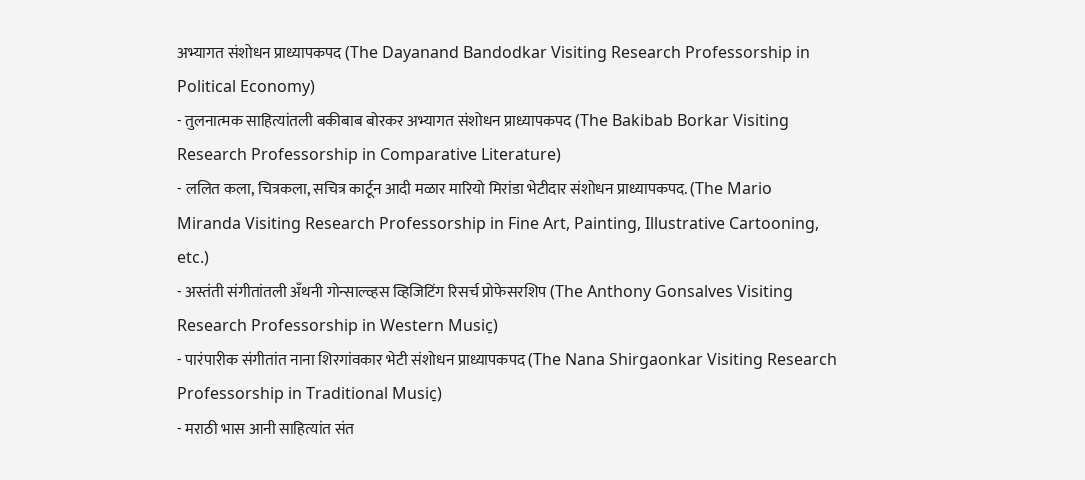अभ्यागत संशोधन प्राध्यापकपद (The Dayanand Bandodkar Visiting Research Professorship in Political Economy)
- तुलनात्मक साहित्यांतली बकीबाब बोरकर अभ्यागत संशोधन प्राध्यापकपद (The Bakibab Borkar Visiting Research Professorship in Comparative Literature)
- ललित कला, चित्रकला, सचित्र कार्टून आदी मळार मारियो मिरांडा भेटीदार संशोधन प्राध्यापकपद. (The Mario Miranda Visiting Research Professorship in Fine Art, Painting, Illustrative Cartooning, etc.)
- अस्तंती संगीतांतली अँथनी गोन्साल्व्हस व्हिजिटिंग रिसर्च प्रोफेसरशिप (The Anthony Gonsalves Visiting Research Professorship in Western Music̠)
- पारंपारीक संगीतांत नाना शिरगांवकार भेटी संशोधन प्राध्यापकपद (The Nana Shirgaonkar Visiting Research Professorship in Traditional Music̠)
- मराठी भास आनी साहित्यांत संत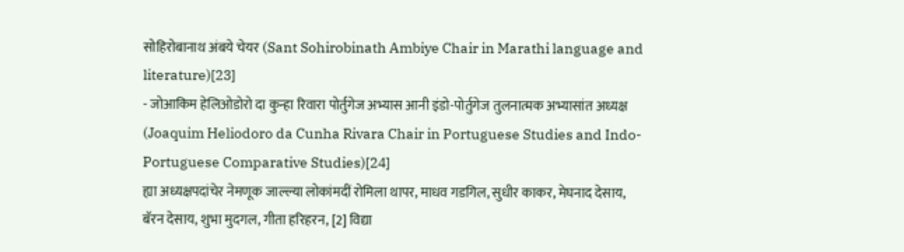सोहिरोबानाथ अंबये चेयर (Sant Sohirobinath Ambiye Chair in Marathi language and literature)[23]
- जोआकिम हेलिओडोरो दा कुन्हा रिवारा पोर्तुगेज अभ्यास आनी इंडो-पोर्तुगेज तुलनात्मक अभ्यासांत अध्यक्ष (Joaquim Heliodoro da Cunha Rivara Chair in Portuguese Studies and Indo-Portuguese Comparative Studies)[24]
ह्या अध्यक्षपदांचेर नेमणूक जाल्ल्या लोकांमदीं रोमिला थापर, माधव गडगिल, सुधीर काकर, मेघनाद देसाय, बॅरन देसाय, शुभा मुदगल, गीता हरिहरन, [2] विद्या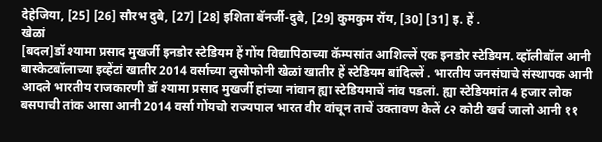देहेजिया, [25] [26] सौरभ दुबे, [27] [28] इशिता बॅनर्जी-दुबे, [29] कुमकुम रॉय, [30] [31] इ. हें .
खेळां
[बदल]डॉ श्यामा प्रसाद मुखर्जी इनडोर स्टेडियम हें गोंय विद्यापिठाच्या कॅम्पसांत आशिल्लें एक इनडोर स्टेडियम. व्हॉलीबॉल आनी बास्केटबॉलाच्या इव्हेंटां खातीर 2014 वर्साच्या लुसोफोनी खेळां खातीर हें स्टेडियम बांदिल्लें . भारतीय जनसंघाचे संस्थापक आनी आदले भारतीय राजकारणी डॉ श्यामा प्रसाद मुखर्जी हांच्या नांवान ह्या स्टेडियमाचें नांव पडलां. ह्या स्टेडियमांत 4 हजार लोक बसपाची तांक आसा आनी 2014 वर्सा गोंयचो राज्यपाल भारत वीर वांचून ताचें उक्तावण केलें ८२ कोटी खर्च जालो आनी ११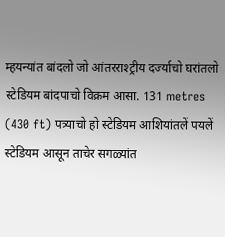म्हयन्यांत बांदलो जो आंतरराश्ट्रीय दर्ज्याचो घरांतलो स्टेडियम बांदपाचो विक्रम आसा. 131 metres (430 ft) पत्र्याचो हो स्टेडियम आशियांतलें पयलें स्टेडियम आसून ताचेर सगळ्यांत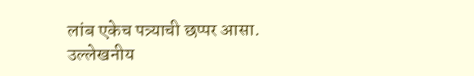लांब एकेच पत्र्याची छप्पर आसा.
उल्लेखनीय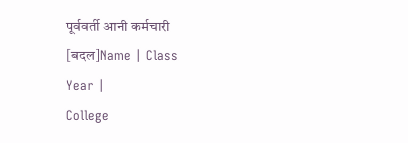पूर्ववर्ती आनी कर्मचारी
[बदल]Name | Class
Year |
College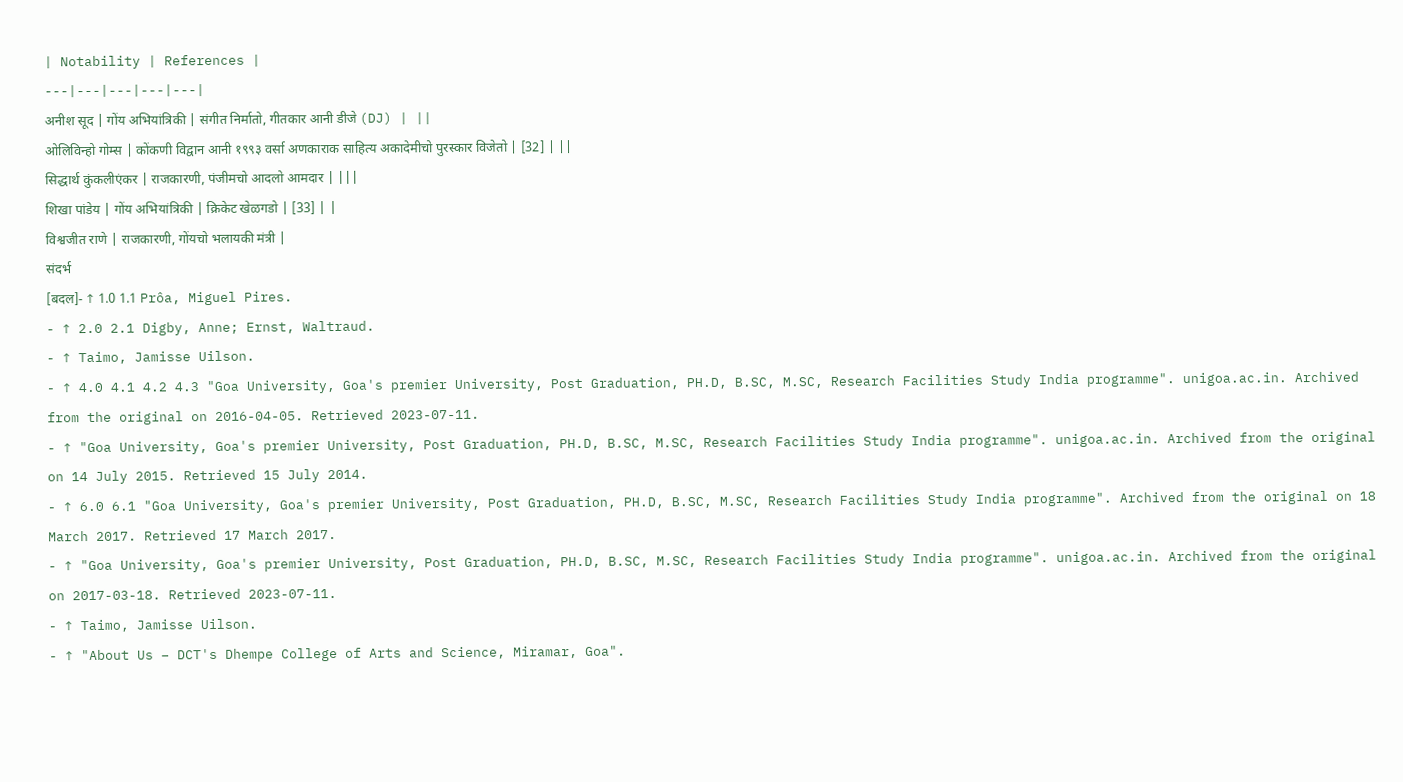| Notability | References |
---|---|---|---|---|
अनीश सूद | गोंय अभियांत्रिकी | संगीत निर्मातो, गीतकार आनी डीजे (DJ) | ||
ओलिविन्हो गोम्स | कोंकणी विद्वान आनी १९९३ वर्सा अणकाराक साहित्य अकादेमीचो पुरस्कार विजेतो | [32] | ||
सिद्धार्थ कुंकलीएंकर | राजकारणी, पंजीमचो आदलो आमदार | |||
शिखा पांडेय | गोंय अभियांत्रिकी | क्रिकेट खेळगडो | [33] | |
विश्वजीत राणे | राजकारणी, गोंयचो भलायकी मंत्री |
संदर्भ
[बदल]- ↑ 1.0 1.1 Prôa, Miguel Pires.
- ↑ 2.0 2.1 Digby, Anne; Ernst, Waltraud.
- ↑ Taimo, Jamisse Uilson.
- ↑ 4.0 4.1 4.2 4.3 "Goa University, Goa's premier University, Post Graduation, PH.D, B.SC, M.SC, Research Facilities Study India programme". unigoa.ac.in. Archived from the original on 2016-04-05. Retrieved 2023-07-11.
- ↑ "Goa University, Goa's premier University, Post Graduation, PH.D, B.SC, M.SC, Research Facilities Study India programme". unigoa.ac.in. Archived from the original on 14 July 2015. Retrieved 15 July 2014.
- ↑ 6.0 6.1 "Goa University, Goa's premier University, Post Graduation, PH.D, B.SC, M.SC, Research Facilities Study India programme". Archived from the original on 18 March 2017. Retrieved 17 March 2017.
- ↑ "Goa University, Goa's premier University, Post Graduation, PH.D, B.SC, M.SC, Research Facilities Study India programme". unigoa.ac.in. Archived from the original on 2017-03-18. Retrieved 2023-07-11.
- ↑ Taimo, Jamisse Uilson.
- ↑ "About Us – DCT's Dhempe College of Arts and Science, Miramar, Goa".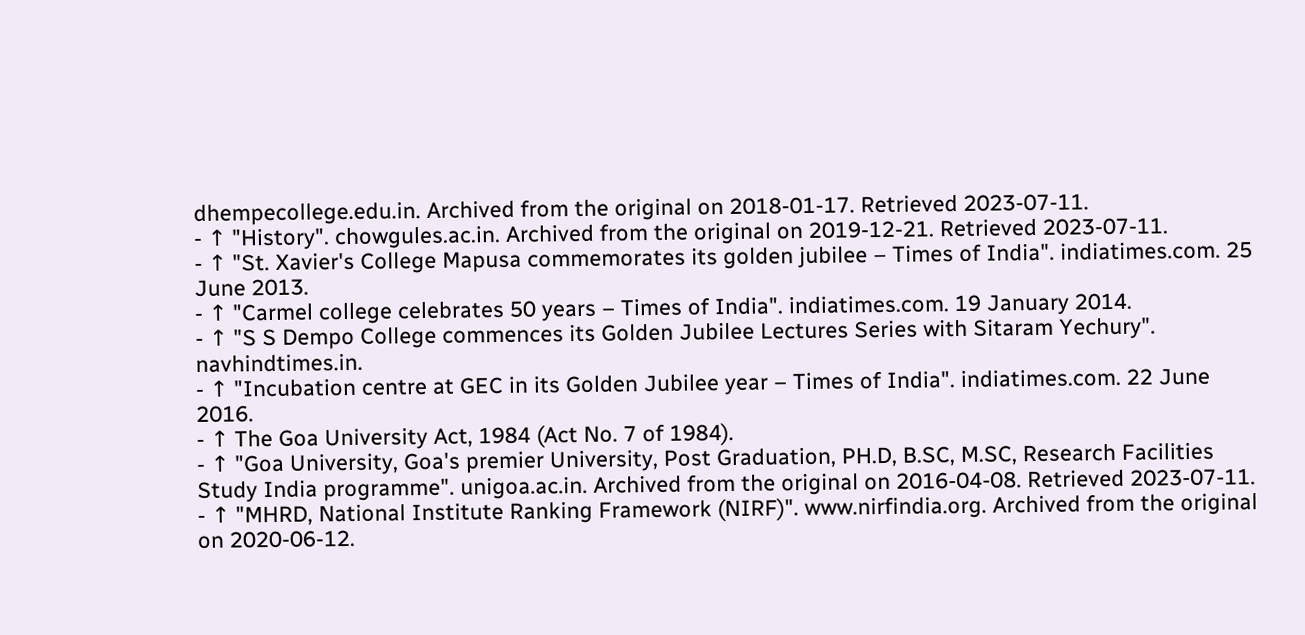dhempecollege.edu.in. Archived from the original on 2018-01-17. Retrieved 2023-07-11.
- ↑ "History". chowgules.ac.in. Archived from the original on 2019-12-21. Retrieved 2023-07-11.
- ↑ "St. Xavier's College Mapusa commemorates its golden jubilee – Times of India". indiatimes.com. 25 June 2013.
- ↑ "Carmel college celebrates 50 years – Times of India". indiatimes.com. 19 January 2014.
- ↑ "S S Dempo College commences its Golden Jubilee Lectures Series with Sitaram Yechury". navhindtimes.in.
- ↑ "Incubation centre at GEC in its Golden Jubilee year – Times of India". indiatimes.com. 22 June 2016.
- ↑ The Goa University Act, 1984 (Act No. 7 of 1984).
- ↑ "Goa University, Goa's premier University, Post Graduation, PH.D, B.SC, M.SC, Research Facilities Study India programme". unigoa.ac.in. Archived from the original on 2016-04-08. Retrieved 2023-07-11.
- ↑ "MHRD, National Institute Ranking Framework (NIRF)". www.nirfindia.org. Archived from the original on 2020-06-12.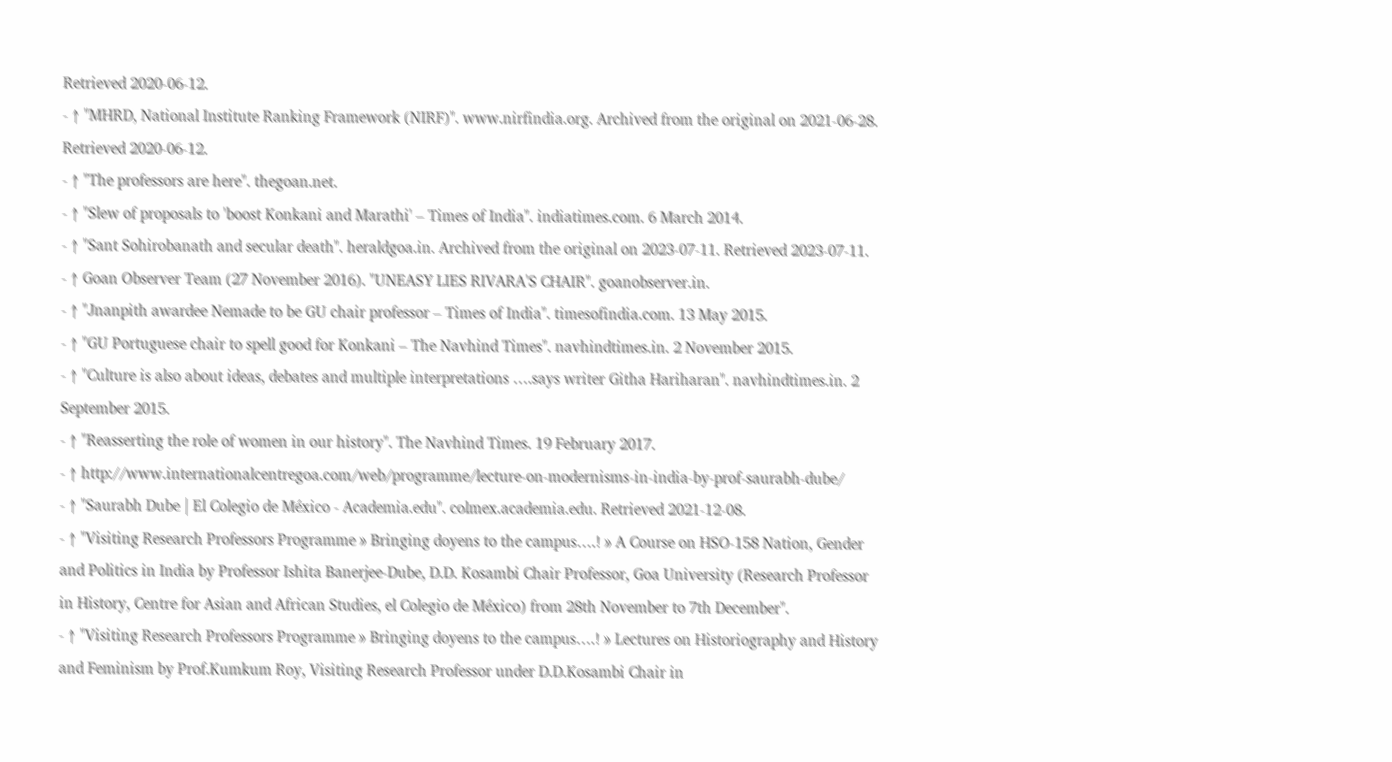Retrieved 2020-06-12.
- ↑ "MHRD, National Institute Ranking Framework (NIRF)". www.nirfindia.org. Archived from the original on 2021-06-28. Retrieved 2020-06-12.
- ↑ "The professors are here". thegoan.net.
- ↑ "Slew of proposals to 'boost Konkani and Marathi' – Times of India". indiatimes.com. 6 March 2014.
- ↑ "Sant Sohirobanath and secular death". heraldgoa.in. Archived from the original on 2023-07-11. Retrieved 2023-07-11.
- ↑ Goan Observer Team (27 November 2016). "UNEASY LIES RIVARA'S CHAIR". goanobserver.in.
- ↑ "Jnanpith awardee Nemade to be GU chair professor – Times of India". timesofindia.com. 13 May 2015.
- ↑ "GU Portuguese chair to spell good for Konkani – The Navhind Times". navhindtimes.in. 2 November 2015.
- ↑ "Culture is also about ideas, debates and multiple interpretations ….says writer Githa Hariharan". navhindtimes.in. 2 September 2015.
- ↑ "Reasserting the role of women in our history". The Navhind Times. 19 February 2017.
- ↑ http://www.internationalcentregoa.com/web/programme/lecture-on-modernisms-in-india-by-prof-saurabh-dube/
- ↑ "Saurabh Dube | El Colegio de México - Academia.edu". colmex.academia.edu. Retrieved 2021-12-08.
- ↑ "Visiting Research Professors Programme » Bringing doyens to the campus….! » A Course on HSO-158 Nation, Gender and Politics in India by Professor Ishita Banerjee-Dube, D.D. Kosambi Chair Professor, Goa University (Research Professor in History, Centre for Asian and African Studies, el Colegio de México) from 28th November to 7th December".
- ↑ "Visiting Research Professors Programme » Bringing doyens to the campus….! » Lectures on Historiography and History and Feminism by Prof.Kumkum Roy, Visiting Research Professor under D.D.Kosambi Chair in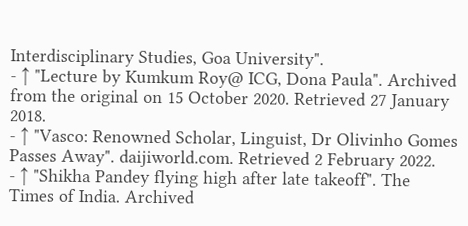Interdisciplinary Studies, Goa University".
- ↑ "Lecture by Kumkum Roy@ ICG, Dona Paula". Archived from the original on 15 October 2020. Retrieved 27 January 2018.
- ↑ "Vasco: Renowned Scholar, Linguist, Dr Olivinho Gomes Passes Away". daijiworld.com. Retrieved 2 February 2022.
- ↑ "Shikha Pandey flying high after late takeoff". The Times of India. Archived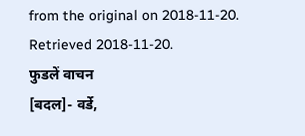from the original on 2018-11-20. Retrieved 2018-11-20.
फुडलें वाचन
[बदल]- वर्डे,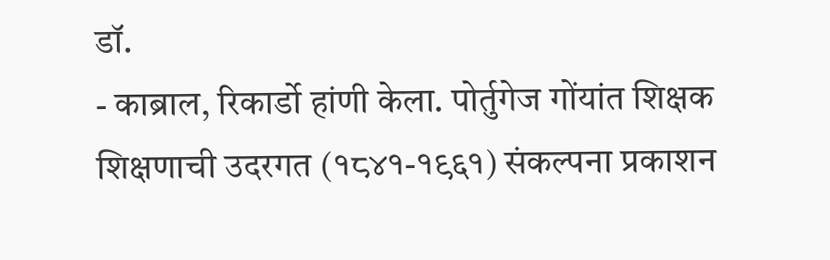डॉ.
- काब्राल, रिकार्डो हांणी केला. पोर्तुगेज गोंयांत शिक्षक शिक्षणाची उदरगत (१८४१-१९६१) संकल्पना प्रकाशन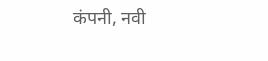कंपनी, नवी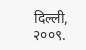दिल्ली, २००९.